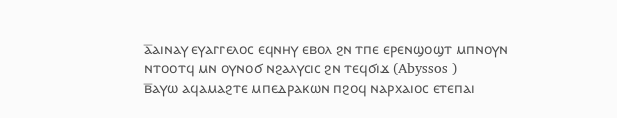ⲁ̅ⲁⲓⲛⲁⲩ ⲉⲩⲁⲅⲅⲉⲗⲟⲥ ⲉϥⲛⲏⲩ ⲉⲃⲟⲗ ϩⲛ ⲧⲡⲉ ⲉⲣⲉⲛϣⲟϣⲧ ⲙⲡⲛⲟⲩⲛ ⲛⲧⲟⲟⲧϥ ⲙⲛ ⲟⲩⲛⲟϭ ⲛϩⲁⲗⲩⲥⲓⲥ ϩⲛ ⲧⲉϥϭⲓϫ (Abyssos )
ⲃ̅ⲁⲩⲱ ⲁϥⲁⲙⲁϩⲧⲉ ⲙⲡⲉⲇⲣⲁⲕⲱⲛ ⲡϩⲟϥ ⲛⲁⲣⲭⲁⲓⲟⲥ ⲉⲧⲉⲡⲁⲓ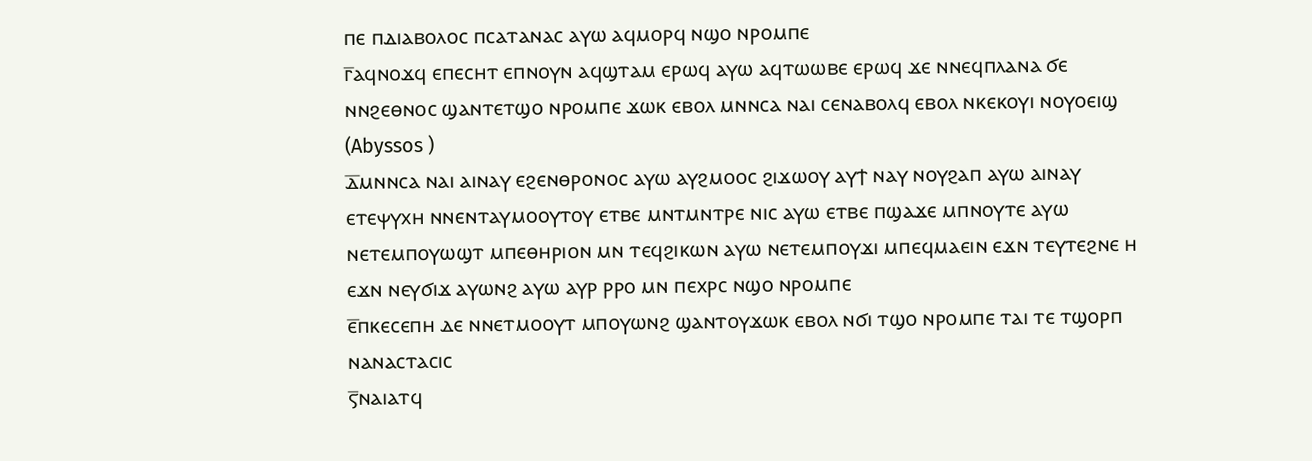ⲡⲉ ⲡⲇⲓⲁⲃⲟⲗⲟⲥ ⲡⲥⲁⲧⲁⲛⲁⲥ ⲁⲩⲱ ⲁϥⲙⲟⲣϥ ⲛϣⲟ ⲛⲣⲟⲙⲡⲉ
ⲅ̅ⲁϥⲛⲟϫϥ ⲉⲡⲉⲥⲏⲧ ⲉⲡⲛⲟⲩⲛ ⲁϥϣⲧⲁⲙ ⲉⲣⲱϥ ⲁⲩⲱ ⲁϥⲧⲱⲱⲃⲉ ⲉⲣⲱϥ ϫⲉ ⲛⲛⲉϥⲡⲗⲁⲛⲁ ϭⲉ ⲛⲛϩⲉⲑⲛⲟⲥ ϣⲁⲛⲧⲉⲧϣⲟ ⲛⲣⲟⲙⲡⲉ ϫⲱⲕ ⲉⲃⲟⲗ ⲙⲛⲛⲥⲁ ⲛⲁⲓ ⲥⲉⲛⲁⲃⲟⲗϥ ⲉⲃⲟⲗ ⲛⲕⲉⲕⲟⲩⲓ ⲛⲟⲩⲟⲉⲓϣ (Abyssos )
ⲇ̅ⲙⲛⲛⲥⲁ ⲛⲁⲓ ⲁⲓⲛⲁⲩ ⲉϩⲉⲛⲑⲣⲟⲛⲟⲥ ⲁⲩⲱ ⲁⲩϩⲙⲟⲟⲥ ϩⲓϫⲱⲟⲩ ⲁⲩϯ ⲛⲁⲩ ⲛⲟⲩϩⲁⲡ ⲁⲩⲱ ⲁⲓⲛⲁⲩ ⲉⲧⲉⲯⲩⲭⲏ ⲛⲛⲉⲛⲧⲁⲩⲙⲟⲟⲩⲧⲟⲩ ⲉⲧⲃⲉ ⲙⲛⲧⲙⲛⲧⲣⲉ ⲛⲓⲥ ⲁⲩⲱ ⲉⲧⲃⲉ ⲡϣⲁϫⲉ ⲙⲡⲛⲟⲩⲧⲉ ⲁⲩⲱ ⲛⲉⲧⲉⲙⲡⲟⲩⲱϣⲧ ⲙⲡⲉⲑⲏⲣⲓⲟⲛ ⲙⲛ ⲧⲉϥϩⲓⲕⲱⲛ ⲁⲩⲱ ⲛⲉⲧⲉⲙⲡⲟⲩϫⲓ ⲙⲡⲉϥⲙⲁⲉⲓⲛ ⲉϫⲛ ⲧⲉⲩⲧⲉϩⲛⲉ ⲏ ⲉϫⲛ ⲛⲉⲩϭⲓϫ ⲁⲩⲱⲛϩ ⲁⲩⲱ ⲁⲩⲣ ⲣⲣⲟ ⲙⲛ ⲡⲉⲭⲣⲥ ⲛϣⲟ ⲛⲣⲟⲙⲡⲉ
ⲉ̅ⲡⲕⲉⲥⲉⲡⲏ ⲇⲉ ⲛⲛⲉⲧⲙⲟⲟⲩⲧ ⲙⲡⲟⲩⲱⲛϩ ϣⲁⲛⲧⲟⲩϫⲱⲕ ⲉⲃⲟⲗ ⲛϭⲓ ⲧϣⲟ ⲛⲣⲟⲙⲡⲉ ⲧⲁⲓ ⲧⲉ ⲧϣⲟⲣⲡ ⲛⲁⲛⲁⲥⲧⲁⲥⲓⲥ
ⲋ̅ⲛⲁⲓⲁⲧϥ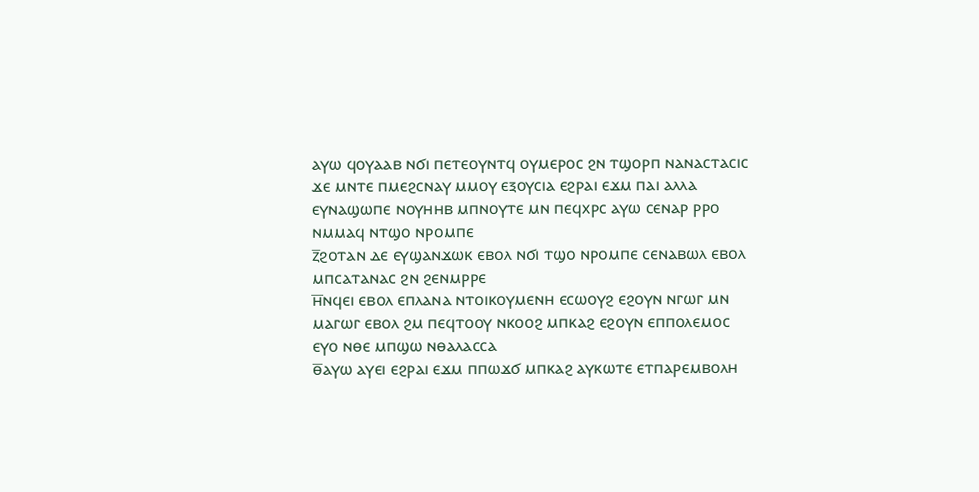ⲁⲩⲱ ϥⲟⲩⲁⲁⲃ ⲛϭⲓ ⲡⲉⲧⲉⲟⲩⲛⲧϥ ⲟⲩⲙⲉⲣⲟⲥ ϩⲛ ⲧϣⲟⲣⲡ ⲛⲁⲛⲁⲥⲧⲁⲥⲓⲥ ϫⲉ ⲙⲛⲧⲉ ⲡⲙⲉϩⲥⲛⲁⲩ ⲙⲙⲟⲩ ⲉⲝⲟⲩⲥⲓⲁ ⲉϩⲣⲁⲓ ⲉϫⲙ ⲡⲁⲓ ⲁⲗⲗⲁ ⲉⲩⲛⲁϣⲱⲡⲉ ⲛⲟⲩⲏⲏⲃ ⲙⲡⲛⲟⲩⲧⲉ ⲙⲛ ⲡⲉϥⲭⲣⲥ ⲁⲩⲱ ⲥⲉⲛⲁⲣ ⲣⲣⲟ ⲛⲙⲙⲁϥ ⲛⲧϣⲟ ⲛⲣⲟⲙⲡⲉ
ⲍ̅ϩⲟⲧⲁⲛ ⲇⲉ ⲉⲩϣⲁⲛϫⲱⲕ ⲉⲃⲟⲗ ⲛϭⲓ ⲧϣⲟ ⲛⲣⲟⲙⲡⲉ ⲥⲉⲛⲁⲃⲱⲗ ⲉⲃⲟⲗ ⲙⲡⲥⲁⲧⲁⲛⲁⲥ ϩⲛ ϩⲉⲛⲙⲣⲣⲉ
ⲏ̅ⲛϥⲉⲓ ⲉⲃⲟⲗ ⲉⲡⲗⲁⲛⲁ ⲛⲧⲟⲓⲕⲟⲩⲙⲉⲛⲏ ⲉⲥⲱⲟⲩϩ ⲉϩⲟⲩⲛ ⲛⲅⲱⲅ ⲙⲛ ⲙⲁⲅⲱⲅ ⲉⲃⲟⲗ ϩⲙ ⲡⲉϥⲧⲟⲟⲩ ⲛⲕⲟⲟϩ ⲙⲡⲕⲁϩ ⲉϩⲟⲩⲛ ⲉⲡⲡⲟⲗⲉⲙⲟⲥ ⲉⲩⲟ ⲛⲑⲉ ⲙⲡϣⲱ ⲛⲑⲁⲗⲁⲥⲥⲁ
ⲑ̅ⲁⲩⲱ ⲁⲩⲉⲓ ⲉϩⲣⲁⲓ ⲉϫⲙ ⲡⲡⲱϫϭ ⲙⲡⲕⲁϩ ⲁⲩⲕⲱⲧⲉ ⲉⲧⲡⲁⲣⲉⲙⲃⲟⲗⲏ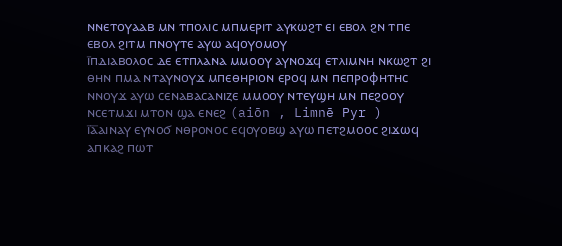ⲛⲛⲉⲧⲟⲩⲁⲁⲃ ⲙⲛ ⲧⲡⲟⲗⲓⲥ ⲙⲡⲙⲉⲣⲓⲧ ⲁⲩⲕⲱϩⲧ ⲉⲓ ⲉⲃⲟⲗ ϩⲛ ⲧⲡⲉ ⲉⲃⲟⲗ ϩⲓⲧⲙ ⲡⲛⲟⲩⲧⲉ ⲁⲩⲱ ⲁϥⲟⲩⲟⲙⲟⲩ
ⲓ̅ⲡⲇⲓⲁⲃⲟⲗⲟⲥ ⲇⲉ ⲉⲧⲡⲗⲁⲛⲁ ⲙⲙⲟⲟⲩ ⲁⲩⲛⲟϫϥ ⲉⲧⲗⲓⲙⲛⲏ ⲛⲕⲱϩⲧ ϩⲓ ⲑⲏⲛ ⲡⲙⲁ ⲛⲧⲁⲩⲛⲟⲩϫ ⲙⲡⲉⲑⲏⲣⲓⲟⲛ ⲉⲣⲟϥ ⲙⲛ ⲡⲉⲡⲣⲟⲫⲏⲧⲏⲥ ⲛⲛⲟⲩϫ ⲁⲩⲱ ⲥⲉⲛⲁⲃⲁⲥⲁⲛⲓⲍⲉ ⲙⲙⲟⲟⲩ ⲛⲧⲉⲩϣⲏ ⲙⲛ ⲡⲉϩⲟⲟⲩ ⲛⲥⲉⲧⲙϫⲓ ⲙⲧⲟⲛ ϣⲁ ⲉⲛⲉϩ (aiōn , Limnē Pyr )
ⲓ̅ⲁ̅ⲁⲓⲛⲁⲩ ⲉⲩⲛⲟϭ ⲛⲑⲣⲟⲛⲟⲥ ⲉϥⲟⲩⲟⲃϣ ⲁⲩⲱ ⲡⲉⲧϩⲙⲟⲟⲥ ϩⲓϫⲱϥ ⲁⲡⲕⲁϩ ⲡⲱⲧ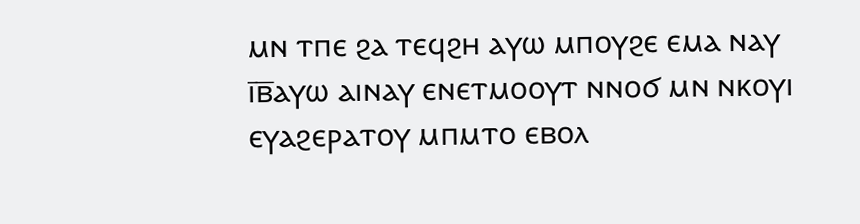ⲙⲛ ⲧⲡⲉ ϩⲁ ⲧⲉϥϩⲏ ⲁⲩⲱ ⲙⲡⲟⲩϩⲉ ⲉⲙⲁ ⲛⲁⲩ
ⲓ̅ⲃ̅ⲁⲩⲱ ⲁⲓⲛⲁⲩ ⲉⲛⲉⲧⲙⲟⲟⲩⲧ ⲛⲛⲟϭ ⲙⲛ ⲛⲕⲟⲩⲓ ⲉⲩⲁϩⲉⲣⲁⲧⲟⲩ ⲙⲡⲙⲧⲟ ⲉⲃⲟⲗ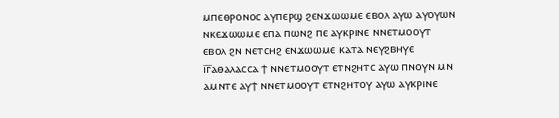ⲙⲡⲉⲑⲣⲟⲛⲟⲥ ⲁⲩⲡⲉⲣϣ ϩⲉⲛϫⲱⲱⲙⲉ ⲉⲃⲟⲗ ⲁⲩⲱ ⲁⲩⲟⲩⲱⲛ ⲛⲕⲉϫⲱⲱⲙⲉ ⲉⲡⲁ ⲡⲱⲛϩ ⲡⲉ ⲁⲩⲕⲣⲓⲛⲉ ⲛⲛⲉⲧⲙⲟⲟⲩⲧ ⲉⲃⲟⲗ ϩⲛ ⲛⲉⲧⲥⲏϩ ⲉⲛϫⲱⲱⲙⲉ ⲕⲁⲧⲁ ⲛⲉⲩϩⲃⲏⲩⲉ
ⲓ̅ⲅ̅ⲁⲑⲁⲗⲁⲥⲥⲁ ϯ ⲛⲛⲉⲧⲙⲟⲟⲩⲧ ⲉⲧⲛϩⲏⲧⲥ ⲁⲩⲱ ⲡⲛⲟⲩⲛ ⲙⲛ ⲁⲙⲛⲧⲉ ⲁⲩϯ ⲛⲛⲉⲧⲙⲟⲟⲩⲧ ⲉⲧⲛϩⲏⲧⲟⲩ ⲁⲩⲱ ⲁⲩⲕⲣⲓⲛⲉ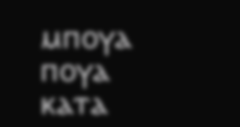ⲙⲡⲟⲩⲁ ⲡⲟⲩⲁ ⲕⲁⲧⲁ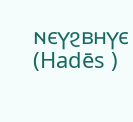ⲛⲉⲩϩⲃⲏⲩⲉ (Hadēs )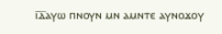ⲓ̅ⲇ̅ⲁⲩⲱ ⲡⲛⲟⲩⲛ ⲙⲛ ⲁⲙⲛⲧⲉ ⲁⲩⲛⲟϫⲟⲩ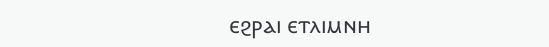ⲉϩⲣⲁⲓ ⲉⲧⲗⲓⲙⲛⲏ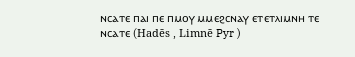ⲛⲥⲁⲧⲉ ⲡⲁⲓ ⲡⲉ ⲡⲙⲟⲩ ⲙⲙⲉϩⲥⲛⲁⲩ ⲉⲧⲉⲧⲗⲓⲙⲛⲏ ⲧⲉ ⲛⲥⲁⲧⲉ (Hadēs , Limnē Pyr )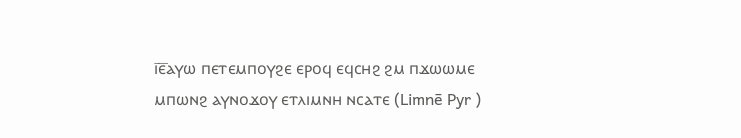ⲓ̅ⲉ̅ⲁⲩⲱ ⲡⲉⲧⲉⲙⲡⲟⲩϩⲉ ⲉⲣⲟϥ ⲉϥⲥⲏϩ ϩⲙ ⲡϫⲱⲱⲙⲉ ⲙⲡⲱⲛϩ ⲁⲩⲛⲟϫⲟⲩ ⲉⲧⲗⲓⲙⲛⲏ ⲛⲥⲁⲧⲉ (Limnē Pyr )